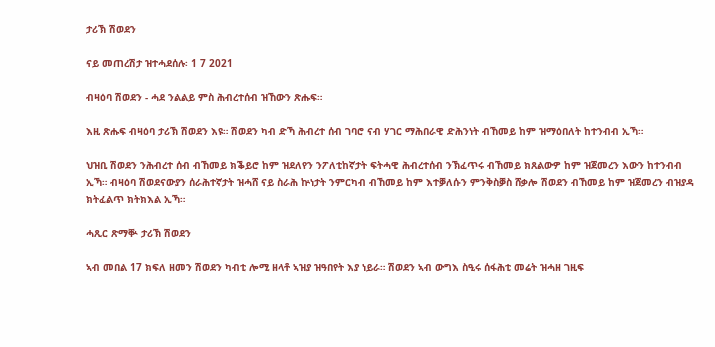ታሪኽ ሽወደን

ናይ መጠረሽታ ዝተሓደሰሉ፡ 1 7 2021

ብዛዕባ ሽወደን - ሓደ ንልልይ ምስ ሕብረተሰብ ዝኸውን ጽሑፍ።

እዚ ጽሑፍ ብዛዕባ ታሪኽ ሽወደን እዩ። ሽወደን ካብ ድኻ ሕብረተ ሰብ ገባሮ ናብ ሃገር ማሕበራዊ ድሕንነት ብኸመይ ከም ዝማዕበለት ከተንብብ ኢኻ።

ህዝቢ ሽወደን ንሕብረተ ሰብ ብኸመይ ክቕይሮ ከም ዝደለየን ንፖለቲከኛታት ፍትሓዊ ሕብረተሰብ ንኽፈጥሩ ብኸመይ ክጸልውዎ ከም ዝጀመረን እውን ከተንብብ ኢኻ። ብዛዕባ ሽወደናውያን ሰራሕተኛታት ዝሓሸ ናይ ስራሕ ኵነታት ንምርካብ ብኸመይ ከም እተቓለሱን ምንቅስቓስ ሸቃሎ ሽወደን ብኸመይ ከም ዝጀመረን ብዝያዳ ክትፈልጥ ክትክእል ኢኻ።

ሓጺር ጽማቝ ታሪኽ ሽወደን

ኣብ መበል 17 ክፍለ ዘመን ሽወደን ካብቲ ሎሚ ዘላቶ ኣዝያ ዝዓበየት እያ ነይራ። ሽወደን ኣብ ውግእ ስዒሩ ሰፋሕቲ መሬት ዝሓዘ ገዚፍ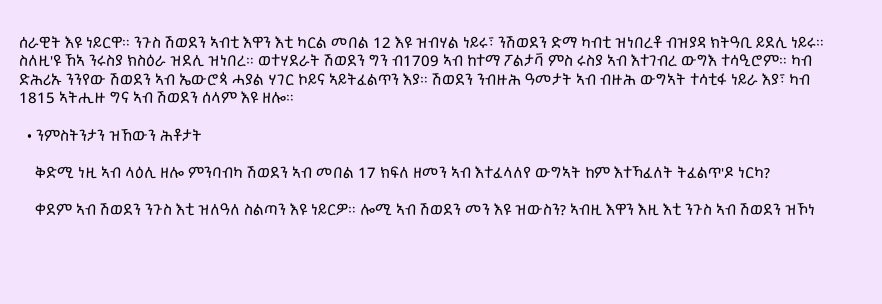ሰራዊት እዩ ነይርዋ። ንጉስ ሽወደን ኣብቲ እዋን እቲ ካርል መበል 12 እዩ ዝብሃል ነይሩ፣ ንሽወደን ድማ ካብቲ ዝነበረቶ ብዝያዳ ክትዓቢ ይደሊ ነይሩ። ስለዚ'ዩ ኸኣ ንሩስያ ክስዕራ ዝደሊ ዝነበረ። ወተሃደራት ሽወደን ግን ብ1709 ኣብ ከተማ ፖልታቫ ምስ ሩስያ ኣብ እተገብረ ውግእ ተሳዒሮም። ካብ ድሕሪኡ ንንየው ሽወደን ኣብ ኤውሮጳ ሓያል ሃገር ኮይና ኣይትፈልጥን እያ። ሽወደን ንብዙሕ ዓመታት ኣብ ብዙሕ ውግኣት ተሳቲፋ ነይራ እያ፣ ካብ 1815 ኣትሒዙ ግና ኣብ ሽወደን ሰላም እዩ ዘሎ።

  • ንምስትንታን ዝኸውን ሕቶታት

    ቅድሚ ነዚ ኣብ ላዕሊ ዘሎ ምንባብካ ሽወደን ኣብ መበል 17 ክፍለ ዘመን ኣብ እተፈላለየ ውግኣት ከም እተኻፈለት ትፈልጥ'ዶ ነርካ?

    ቀደም ኣብ ሽወደን ንጉስ እቲ ዝለዓለ ስልጣን እዩ ነይርዎ። ሎሚ ኣብ ሽወደን መን እዩ ዝውስን? ኣብዚ እዋን እዚ እቲ ንጉስ ኣብ ሽወደን ዝኾነ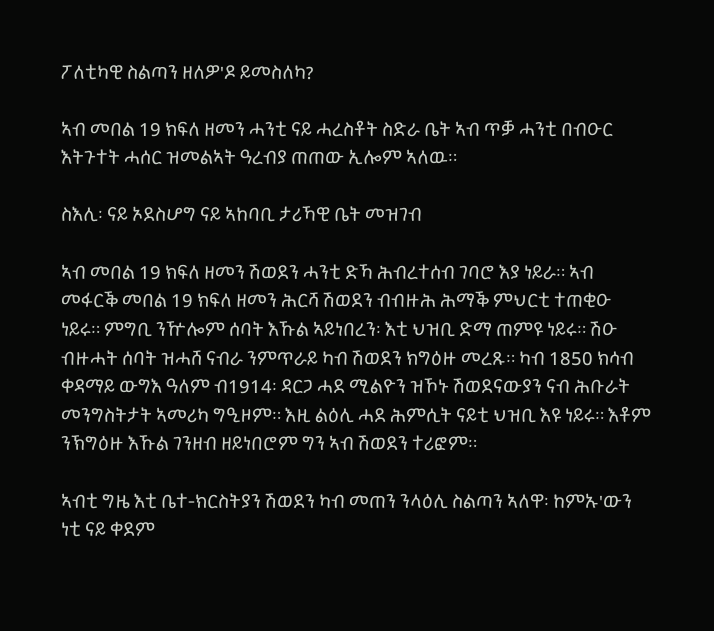ፖለቲካዊ ስልጣን ዘለዎ'ዶ ይመስለካ?

ኣብ መበል 19 ክፍለ ዘመን ሓንቲ ናይ ሓረስቶት ስድራ ቤት ኣብ ጥቓ ሓንቲ በብዑር እትጉተት ሓሰር ዝመልኣት ዓረብያ ጠጠው ኢሎም ኣለዉ።

ስእሊ፡ ናይ ኦደስሆግ ናይ ኣከባቢ ታሪኻዊ ቤት መዝገብ

ኣብ መበል 19 ክፍለ ዘመን ሽወደን ሓንቲ ድኻ ሕብረተሰብ ገባሮ እያ ነይራ። ኣብ መፋርቕ መበል 19 ክፍለ ዘመን ሕርሻ ሽወደን ብብዙሕ ሕማቕ ምህርቲ ተጠቂዑ ነይሩ። ምግቢ ንዅሎም ሰባት እኹል ኣይነበረን፡ እቲ ህዝቢ ድማ ጠምዩ ነይሩ። ሽዑ ብዙሓት ሰባት ዝሓሸ ናብራ ንምጥራይ ካብ ሽወደን ክግዕዙ መረጹ። ካብ 1850 ክሳብ ቀዳማይ ውግእ ዓለም ብ1914፡ ዳርጋ ሓደ ሚልዮን ዝኾኑ ሽወደናውያን ናብ ሕቡራት መንግስትታት ኣመሪካ ግዒዞም። እዚ ልዕሊ ሓደ ሕምሲት ናይቲ ህዝቢ እዩ ነይሩ። እቶም ንኽግዕዙ እኹል ገንዘብ ዘይነበሮም ግን ኣብ ሽወደን ተሪፎም።

ኣብቲ ግዜ እቲ ቤተ-ክርስትያን ሽወደን ካብ መጠን ንላዕሊ ስልጣን ኣለዋ፡ ከምኡ'ውን ነቲ ናይ ቀደም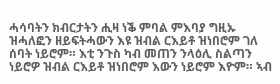ሓሳባትን ክብርታትን ሒዛ ነቕ ምባል ምእባያ ግዚኡ ዝሓለፎን ዘይፍትሓውን እዩ ዝብል ርእይቶ ዝነበሮም ገለ ሰባት ነይሮም። እቲ ንጉስ ካብ መጠን ንላዕሊ ስልጣን ነይሮዎ ዝብል ርእይቶ ዝነበሮም እውን ነይሮም እዮም። ኣብ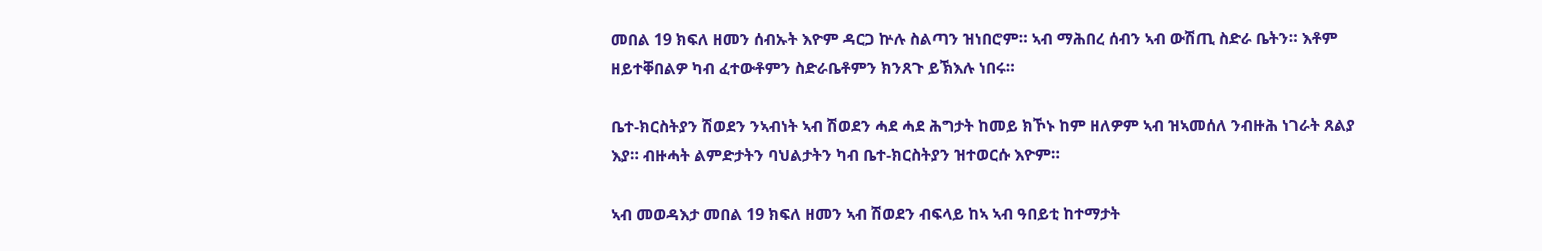መበል 19 ክፍለ ዘመን ሰብኡት እዮም ዳርጋ ኵሉ ስልጣን ዝነበሮም። ኣብ ማሕበረ ሰብን ኣብ ውሽጢ ስድራ ቤትን። እቶም ዘይተቐበልዎ ካብ ፈተውቶምን ስድራቤቶምን ክንጸጉ ይኽእሉ ነበሩ።

ቤተ-ክርስትያን ሽወደን ንኣብነት ኣብ ሽወደን ሓደ ሓደ ሕግታት ከመይ ክኾኑ ከም ዘለዎም ኣብ ዝኣመሰለ ንብዙሕ ነገራት ጸልያ እያ። ብዙሓት ልምድታትን ባህልታትን ካብ ቤተ-ክርስትያን ዝተወርሱ እዮም።

ኣብ መወዳእታ መበል 19 ክፍለ ዘመን ኣብ ሽወደን ብፍላይ ከኣ ኣብ ዓበይቲ ከተማታት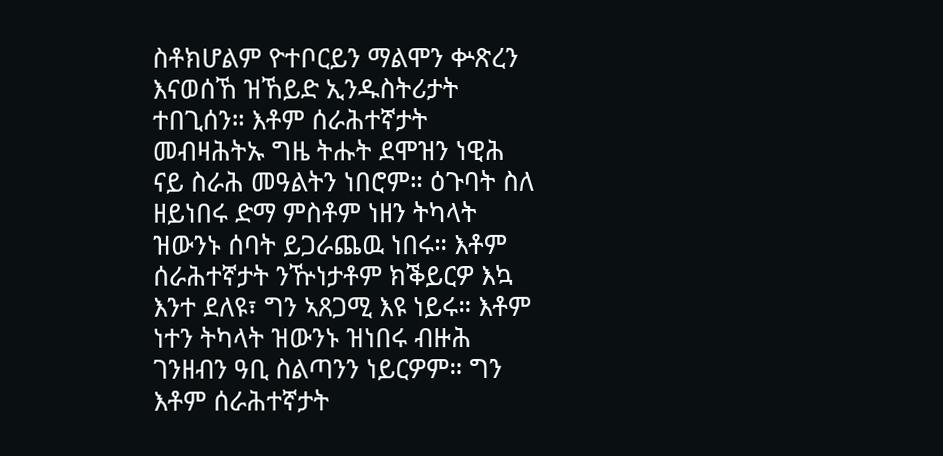ስቶክሆልም ዮተቦርይን ማልሞን ቍጽረን እናወሰኸ ዝኸይድ ኢንዱስትሪታት ተበጊሰን። እቶም ሰራሕተኛታት መብዛሕትኡ ግዜ ትሑት ደሞዝን ነዊሕ ናይ ስራሕ መዓልትን ነበሮም። ዕጉባት ስለ ዘይነበሩ ድማ ምስቶም ነዘን ትካላት ዝውንኑ ሰባት ይጋራጨዉ ነበሩ። እቶም ሰራሕተኛታት ንዅነታቶም ክቕይርዎ እኳ እንተ ደለዩ፣ ግን ኣጸጋሚ እዩ ነይሩ። እቶም ነተን ትካላት ዝውንኑ ዝነበሩ ብዙሕ ገንዘብን ዓቢ ስልጣንን ነይርዎም። ግን እቶም ሰራሕተኛታት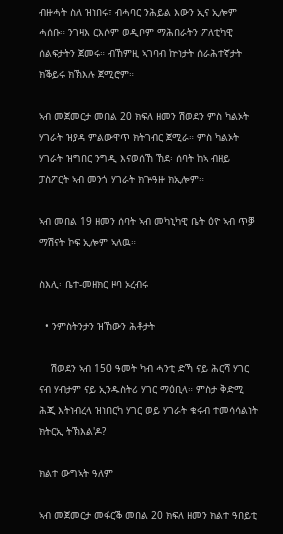ብዙሓት ስለ ዝነበሩ፣ ብሓባር ንሕይል እውን ኢና ኢሎም ሓሰቡ። ንገዛእ ርእሶም ወዲቦም ማሕበራትን ፖለቲካዊ ሰልፍታትን ጀመሩ። ብኸምዚ ኣገባብ ኵነታት ሰራሕተኛታት ክቕይሩ ክኽእሉ ጀሚሮም።

ኣብ መጀመርታ መበል 20 ክፍለ ዘመን ሽወደን ምስ ካልኦት ሃገራት ዝያዳ ምልውዋጥ ክትገብር ጀሚራ። ምስ ካልኦት ሃገራት ዝግበር ንግዲ እናወሰኸ ኸደ፡ ሰባት ከኣ ብዘይ ፓስፖርት ኣብ መንጎ ሃገራት ክጕዓዙ ክኢሎም።

ኣብ መበል 19 ዘመን ሰባት ኣብ መካኒካዊ ቤት ዕዮ ኣብ ጥቓ ማሽናት ኮፍ ኢሎም ኣለዉ።

ስእሊ፡ ቤተ-መዘክር ዞባ ኦረብሩ

  • ንምስትንታን ዝኸውን ሕቶታት

    ሽወደን ኣብ 150 ዓመት ካብ ሓንቲ ድኻ ናይ ሕርሻ ሃገር ናብ ሃብታም ናይ ኢንዱስትሪ ሃገር ማዕቢላ። ምስታ ቅድሚ ሕጂ እትነብረላ ዝነበርካ ሃገር ወይ ሃገራት ቁሩብ ተመሳሳልነት ክትርኢ ትኽእል'ዶ?

ክልተ ውግኣት ዓለም

ኣብ መጀመርታ መፋርቕ መበል 20 ክፍለ ዘመን ክልተ ዓበይቲ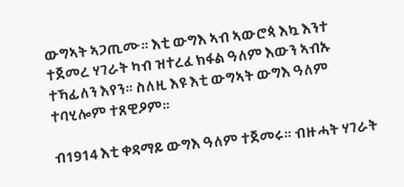ውግኣት ኣጋጢሙ። እቲ ውግእ ኣብ ኣውሮጳ እኳ እንተ ተጀመረ ሃገራት ካብ ዝተረፈ ክፋል ዓለም እውን ኣብኡ ተኻፊለን እየን። ስለዚ እዩ እቲ ውግኣት ውግእ ዓለም ተባሂሎም ተጸዊዖም።

ብ1914 እቲ ቀዳማይ ውግእ ዓለም ተጀመሩ። ብዙሓት ሃገራት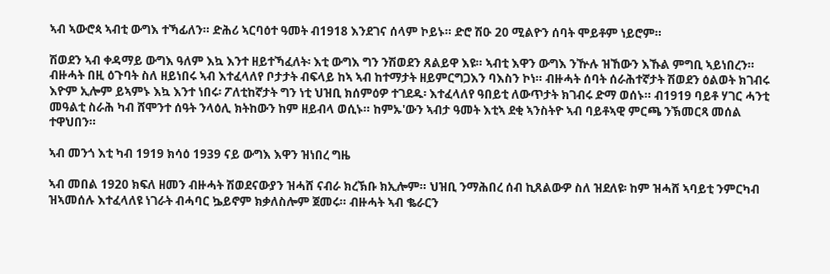ኣብ ኣውሮጳ ኣብቲ ውግእ ተኻፊለን። ድሕሪ ኣርባዕተ ዓመት ብ1918 እንደገና ሰላም ኮይኑ። ድሮ ሽዑ 20 ሚልዮን ሰባት ሞይቶም ነይሮም።

ሽወደን ኣብ ቀዳማይ ውግእ ዓለም እኳ እንተ ዘይተኻፈለት፡ እቲ ውግእ ግን ንሽወደን ጸልይዋ እዩ። ኣብቲ እዋን ውግእ ንዅሉ ዝኸውን እኹል ምግቢ ኣይነበረን። ብዙሓት በዚ ዕጉባት ስለ ዘይነበሩ ኣብ እተፈላለየ ቦታታት ብፍላይ ከኣ ኣብ ከተማታት ዘይምርግጋእን ባእስን ኮነ። ብዙሓት ሰባት ሰራሕተኛታት ሽወደን ዕልወት ክገብሩ እዮም ኢሎም ይኣምኑ እኳ እንተ ነበሩ፡ ፖለቲከኛታት ግን ነቲ ህዝቢ ክሰምዕዎ ተገደዱ፡ እተፈላለየ ዓበይቲ ለውጥታት ክገብሩ ድማ ወሰኑ። ብ1919 ባይቶ ሃገር ሓንቲ መዓልቲ ስራሕ ካብ ሸሞንተ ሰዓት ንላዕሊ ክትከውን ከም ዘይብላ ወሲኑ። ከምኡ'ውን ኣብታ ዓመት እቲኣ ደቂ ኣንስትዮ ኣብ ባይቶኣዊ ምርጫ ንኽመርጻ መሰል ተዋህበን።

ኣብ መንጎ እቲ ካብ 1919 ክሳዕ 1939 ናይ ውግእ እዋን ዝነበረ ግዜ

ኣብ መበል 1920 ክፍለ ዘመን ብዙሓት ሽወደናውያን ዝሓሸ ናብራ ክረኽቡ ክኢሎም። ህዝቢ ንማሕበረ ሰብ ኪጸልውዎ ስለ ዝደለዩ፡ ከም ዝሓሸ ኣባይቲ ንምርካብ ዝኣመሰሉ እተፈላለዩ ነገራት ብሓባር ኴይኖም ክቃለስሎም ጀመሩ። ብዙሓት ኣብ ቈራርን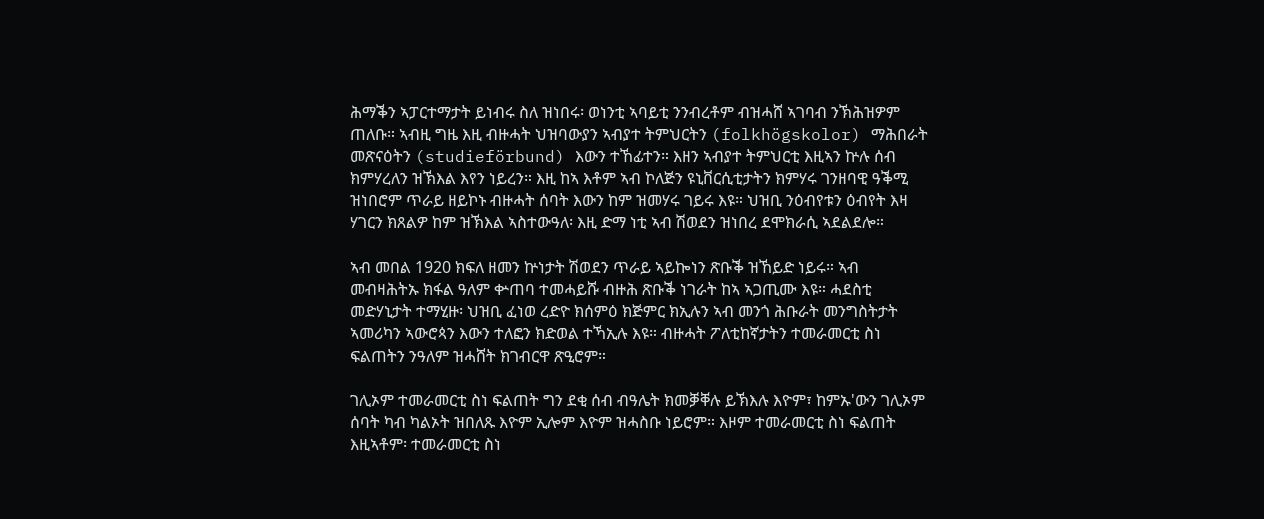ሕማቕን ኣፓርተማታት ይነብሩ ስለ ዝነበሩ፡ ወነንቲ ኣባይቲ ንንብረቶም ብዝሓሸ ኣገባብ ንኽሕዝዎም ጠለቡ። ኣብዚ ግዜ እዚ ብዙሓት ህዝባውያን ኣብያተ ትምህርትን (folkhögskolor) ማሕበራት መጽናዕትን (studieförbund) እውን ተኸፊተን። እዘን ኣብያተ ትምህርቲ እዚኣን ኵሉ ሰብ ክምሃረለን ዝኽእል እየን ነይረን። እዚ ከኣ እቶም ኣብ ኮለጅን ዩኒቨርሲቲታትን ክምሃሩ ገንዘባዊ ዓቕሚ ዝነበሮም ጥራይ ዘይኮኑ ብዙሓት ሰባት እውን ከም ዝመሃሩ ገይሩ እዩ። ህዝቢ ንዕብየቱን ዕብየት እዛ ሃገርን ክጸልዎ ከም ዝኽእል ኣስተውዓለ፡ እዚ ድማ ነቲ ኣብ ሽወደን ዝነበረ ደሞክራሲ ኣደልደሎ።

ኣብ መበል 1920 ክፍለ ዘመን ኵነታት ሽወደን ጥራይ ኣይኰነን ጽቡቕ ዝኸይድ ነይሩ። ኣብ መብዛሕትኡ ክፋል ዓለም ቍጠባ ተመሓይሹ ብዙሕ ጽቡቕ ነገራት ከኣ ኣጋጢሙ እዩ። ሓደስቲ መድሃኒታት ተማሂዙ፡ ህዝቢ ፈነወ ረድዮ ክሰምዕ ክጅምር ክኢሉን ኣብ መንጎ ሕቡራት መንግስትታት ኣመሪካን ኣውሮጳን እውን ተለፎን ክድወል ተኻኢሉ እዩ። ብዙሓት ፖለቲከኛታትን ተመራመርቲ ስነ ፍልጠትን ንዓለም ዝሓሸት ክገብርዋ ጽዒሮም።

ገሊኦም ተመራመርቲ ስነ ፍልጠት ግን ደቂ ሰብ ብዓሌት ክመቓቐሉ ይኽእሉ እዮም፣ ከምኡ'ውን ገሊኦም ሰባት ካብ ካልኦት ዝበለጹ እዮም ኢሎም እዮም ዝሓስቡ ነይሮም። እዞም ተመራመርቲ ስነ ፍልጠት እዚኣቶም፡ ተመራመርቲ ስነ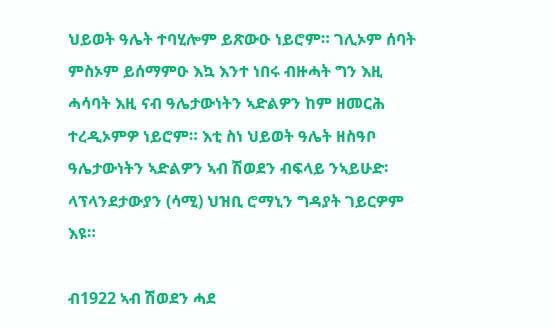ህይወት ዓሌት ተባሂሎም ይጽውዑ ነይሮም። ገሊኦም ሰባት ምስኦም ይሰማምዑ እኳ እንተ ነበሩ ብዙሓት ግን እዚ ሓሳባት እዚ ናብ ዓሌታውነትን ኣድልዎን ከም ዘመርሕ ተረዲኦምዎ ነይሮም። እቲ ስነ ህይወት ዓሌት ዘስዓቦ ዓሌታውነትን ኣድልዎን ኣብ ሽወደን ብፍላይ ንኣይሁድ፡ ላፕላንደታውያን (ሳሚ) ህዝቢ ሮማኒን ግዳያት ገይርዎም እዩ።

ብ1922 ኣብ ሽወደን ሓደ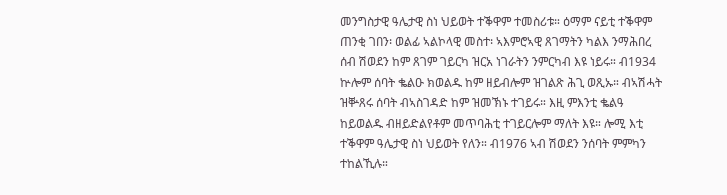መንግስታዊ ዓሌታዊ ስነ ህይወት ተቕዋም ተመስሪቱ። ዕማም ናይቲ ተቕዋም ጠንቂ ገበን፡ ወልፊ ኣልኮላዊ መስተ፡ ኣእምሮኣዊ ጸገማትን ካልእ ንማሕበረ ሰብ ሽወደን ከም ጸገም ገይርካ ዝርአ ነገራትን ንምርካብ እዩ ነይሩ። ብ1934 ኵሎም ሰባት ቈልዑ ክወልዱ ከም ዘይብሎም ዝገልጽ ሕጊ ወጺኡ። ብኣሽሓት ዝቝጸሩ ሰባት ብኣስገዳድ ከም ዝመኽኑ ተገይሩ። እዚ ምእንቲ ቈልዓ ከይወልዱ ብዘይድልየቶም መጥባሕቲ ተገይርሎም ማለት እዩ። ሎሚ እቲ ተቕዋም ዓሌታዊ ስነ ህይወት የለን። ብ1976 ኣብ ሽወደን ንሰባት ምምካን ተከልኺሉ።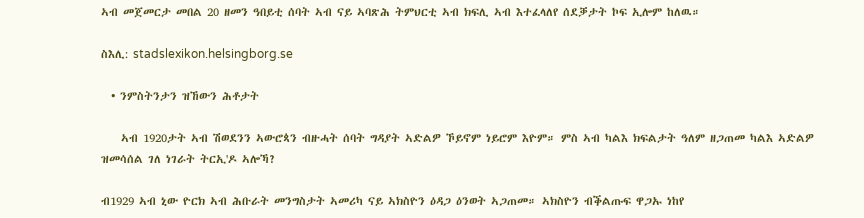ኣብ መጀመርታ መበል 20 ዘመን ዓበይቲ ሰባት ኣብ ናይ ኣባጽሕ ትምህርቲ ኣብ ክፍሊ ኣብ እተፈላለየ ሰደቓታት ኮፍ ኢሎም ከለዉ።

ስእሊ: stadslexikon.helsingborg.se

  • ንምስትንታን ዝኸውን ሕቶታት

    ኣብ 1920ታት ኣብ ሽወደንን ኣውሮጳን ብዙሓት ሰባት ግዳያት ኣድልዎ ኾይኖም ነይሮም እዮም። ምስ ኣብ ካልእ ክፍልታት ዓለም ዘጋጠመ ካልእ ኣድልዎ ዝመሳሰል ገለ ነገራት ትርኢ'ዶ ኣሎኻ?

ብ1929 ኣብ ኒው ዮርክ ኣብ ሕቡራት መንግስታት ኣመሪካ ናይ ኣክስዮን ዕዳጋ ዕንወት ኣጋጠመ። ኣክስዮን ብቕልጡፍ ዋጋኡ ነከየ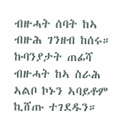ብዙሓት ሰባት ከኣ ብዙሕ ገንዘብ ከሰሩ። ኩባንያታት ጠፊሻ ብዙሓት ከኣ ስራሕ ኣልቦ ኮኑን ኣባይቶም ኪሸጡ ተገደዱን።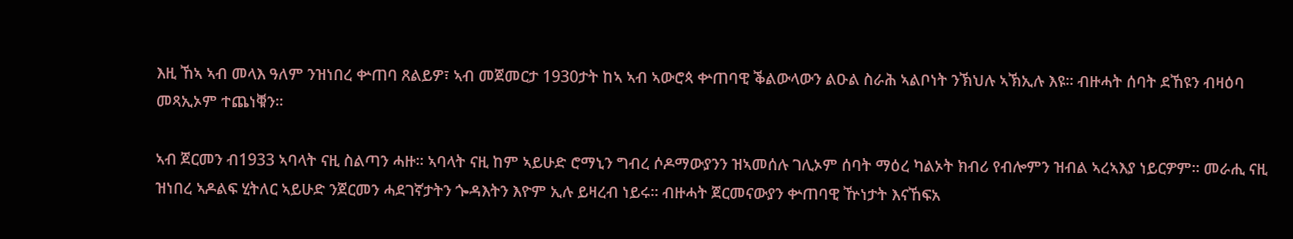እዚ ኸኣ ኣብ መላእ ዓለም ንዝነበረ ቍጠባ ጸልይዎ፣ ኣብ መጀመርታ 1930ታት ከኣ ኣብ ኣውሮጳ ቍጠባዊ ቕልውላውን ልዑል ስራሕ ኣልቦነት ንኽህሉ ኣኽኢሉ እዩ። ብዙሓት ሰባት ደኸዩን ብዛዕባ መጻኢኦም ተጨነቑን።

ኣብ ጀርመን ብ1933 ኣባላት ናዚ ስልጣን ሓዙ። ኣባላት ናዚ ከም ኣይሁድ ሮማኒን ግብረ ሶዶማውያንን ዝኣመሰሉ ገሊኦም ሰባት ማዕረ ካልኦት ክብሪ የብሎምን ዝብል ኣረኣእያ ነይርዎም። መራሒ ናዚ ዝነበረ ኣዶልፍ ሂትለር ኣይሁድ ንጀርመን ሓደገኛታትን ጐዳእትን እዮም ኢሉ ይዛረብ ነይሩ። ብዙሓት ጀርመናውያን ቍጠባዊ ዅነታት እናኸፍአ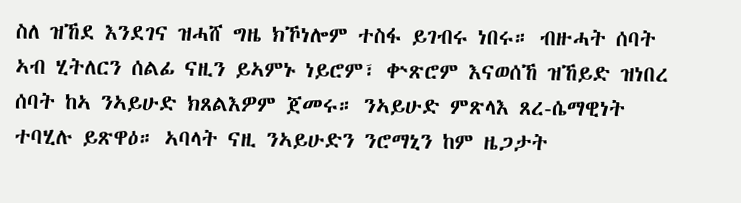ስለ ዝኸደ እንደገና ዝሓሸ ግዜ ክኾነሎም ተስፋ ይገብሩ ነበሩ። ብዙሓት ሰባት ኣብ ሂትለርን ሰልፊ ናዚን ይኣምኑ ነይሮም፣ ቍጽሮም እናወሰኸ ዝኸይድ ዝነበረ ሰባት ከኣ ንኣይሁድ ክጸልእዎም ጀመሩ። ንኣይሁድ ምጽላእ ጸረ-ሴማዊነት ተባሂሉ ይጽዋዕ። ኣባላት ናዚ ንኣይሁድን ንሮማኒን ከም ዜጋታት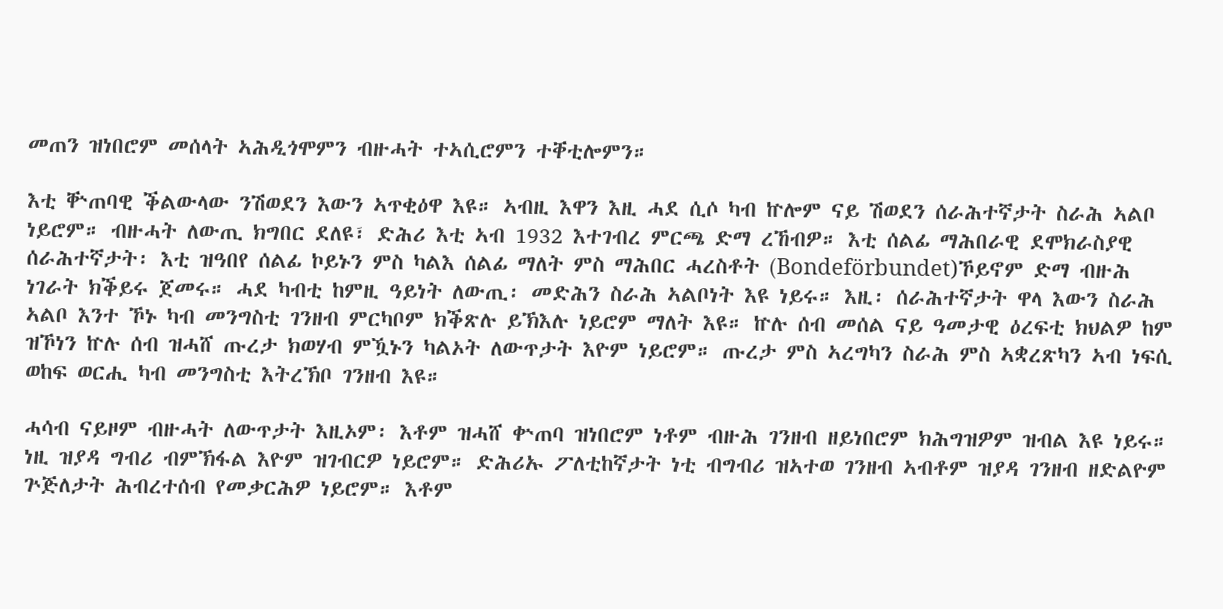መጠን ዝነበሮም መሰላት ኣሕዲጎሞምን ብዙሓት ተኣሲሮምን ተቐቲሎምን።

እቲ ቝጠባዊ ቕልውላው ንሽወደን እውን ኣጥቂዕዋ እዩ። ኣብዚ እዋን እዚ ሓደ ሲሶ ካብ ኵሎም ናይ ሽወደን ሰራሕተኛታት ስራሕ ኣልቦ ነይሮም። ብዙሓት ለውጢ ክግበር ደለዩ፣ ድሕሪ እቲ ኣብ 1932 እተገብረ ምርጫ ድማ ረኸብዎ። እቲ ሰልፊ ማሕበራዊ ደሞክራስያዊ ሰራሕተኛታት፡ እቲ ዝዓበየ ሰልፊ ኮይኑን ምስ ካልእ ሰልፊ ማለት ምስ ማሕበር ሓረስቶት (Bondeförbundet)ኾይኖም ድማ ብዙሕ ነገራት ክቕይሩ ጀመሩ። ሓደ ካብቲ ከምዚ ዓይነት ለውጢ፡ መድሕን ስራሕ ኣልቦነት እዩ ነይሩ። እዚ፡ ሰራሕተኛታት ዋላ እውን ስራሕ ኣልቦ እንተ ኾኑ ካብ መንግስቲ ገንዘብ ምርካቦም ክቕጽሉ ይኽእሉ ነይሮም ማለት እዩ። ኵሉ ሰብ መሰል ናይ ዓመታዊ ዕረፍቲ ክህልዎ ከም ዝኾነን ኵሉ ሰብ ዝሓሸ ጡረታ ክወሃብ ምዃኑን ካልኦት ለውጥታት እዮም ነይሮም። ጡረታ ምስ ኣረግካን ስራሕ ምስ ኣቋረጽካን ኣብ ነፍሲ ወከፍ ወርሒ ካብ መንግስቲ እትረኽቦ ገንዘብ እዩ።

ሓሳብ ናይዞም ብዙሓት ለውጥታት እዚኦም፡ እቶም ዝሓሸ ቍጠባ ዝነበሮም ነቶም ብዙሕ ገንዘብ ዘይነበሮም ክሕግዝዎም ዝብል እዩ ነይሩ። ነዚ ዝያዳ ግብሪ ብምኽፋል እዮም ዝገብርዎ ነይሮም። ድሕሪኡ ፖለቲከኛታት ነቲ ብግብሪ ዝኣተወ ገንዘብ ኣብቶም ዝያዳ ገንዘብ ዘድልዮም ጕጅለታት ሕብረተሰብ የመቃርሕዎ ነይሮም። እቶም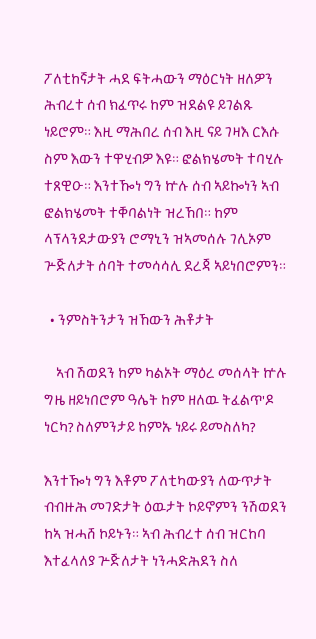ፖለቲከኛታት ሓደ ፍትሓውን ማዕርነት ዘለዎን ሕብረተ ሰብ ክፈጥሩ ከም ዝደልዩ ይገልጹ ነይሮም። እዚ ማሕበረ ሰብ እዚ ናይ ገዛእ ርእሱ ስም እውን ተዋሂብዎ እዩ። ፎልክሄመት ተባሂሉ ተጸዊዑ። እንተዀነ ግን ኵሉ ሰብ ኣይኰነን ኣብ ፎልክሄመት ተቐባልነት ዝረኸበ። ከም ላፕላንደታውያን ሮማኒን ዝኣመሰሉ ገሊኦም ጕጅለታት ሰባት ተመሳሳሊ ደረጃ ኣይነበሮምን።

  • ንምስትንታን ዝኸውን ሕቶታት

    ኣብ ሽወደን ከም ካልኦት ማዕረ መሰላት ኵሉ ግዜ ዘይነበሮም ዓሌት ከም ዘለዉ ትፈልጥ'ዶ ነርካ? ስለምንታይ ከምኡ ነይሩ ይመስለካ?

እንተዀነ ግን እቶም ፖለቲካውያን ለውጥታት ብብዙሕ መገድታት ዕዉታት ኮይኖምን ንሽወደን ከኣ ዝሓሸ ኮይኑን። ኣብ ሕብረተ ሰብ ዝርከባ እተፈላለያ ጕጅለታት ነንሓድሕደን ስለ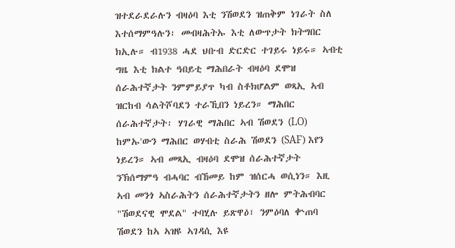ዝተደራደራሉን ብዛዕባ እቲ ንሽወደን ዝጠቅም ነገራት ስለ እተሰማምዓሉን፡ መብዛሕትኡ እቲ ለውጥታት ክትግበር ክኢሉ። ብ1938 ሓደ ህቡብ ድርድር ተገይሩ ነይሩ። ኣብቲ ግዜ እቲ ክልተ ዓበይቲ ማሕበራት ብዛዕባ ደሞዝ ሰራሕተኛታት ንምምይያጥ ካብ ስቶክሆልም ወጻኢ ኣብ ዝርከብ ሳልትሾባደን ተራኺበን ነይረን። ማሕበር ሰራሕተኛታት፡ ሃገራዊ ማሕበር ኣብ ሽወደን (LO) ከምኡ'ውን ማሕበር ወሃብቲ ስራሕ ሽወደን (SAF) እየን ነይረን። ኣብ መጻኢ ብዛዕባ ደሞዝ ሰራሕተኛታት ንኽሰማምዓ ብሓባር ብኸመይ ከም ዝሰርሓ ወሲነን። እዚ ኣብ መንጎ ኣስራሕትን ሰራሕተኛታትን ዘሎ ምትሕብባር "ሽወደናዊ ሞደል" ተባሂሉ ይጽዋዕ፣ ንምዕባለ ቍጠባ ሽወደን ከኣ ኣዝዩ ኣገዳሲ እዩ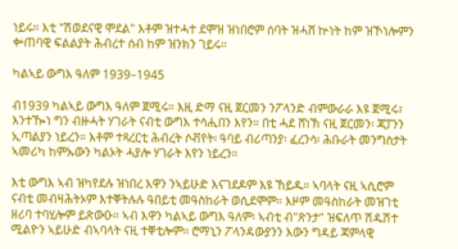ነይሩ። እቲ "ሽወደናዊ ሞደል" እቶም ዝተሓተ ደሞዝ ዝነበሮም ሰባት ዝሓሸ ኵነት ከም ዝኾነሎምን ቍጠባዊ ፍልልያት ሕብረተ ሰብ ከም ዝንክን ገይሩ።

ካልኣይ ውግእ ዓለም 1939–1945

ብ1939 ካልኣይ ውግእ ዓለም ጀሚሩ። እዚ ድማ ናዚ ጀርመን ንፖላንድ ብምውራራ እዩ ጀሚሩ፣ እንተዀነ ግን ብዙሓት ሃገራት ናብቲ ውግእ ተሳሒበን እየን። በቲ ሓደ ሸነኽ ናዚ ጀርመን፡ ጃፓንን ኢጣልያን ነይረን። እቶም ተጻረርቲ ሕብረት ሶቭየት፡ ዓባይ ብሪጣንያ፡ ፈረንሳ፡ ሕቡራት መንግስታት ኣመሪካ ከምኡውን ካልኦት ሓያሎ ሃገራት እየን ነይረን።

እቲ ውግእ ኣብ ዝካየደሉ ዝነበረ እዋን ንኣይሁድ እናገደዶም እዩ ኸይዱ። ኣባላት ናዚ ኣሲሮም ናብቲ መብዛሕትኦም እተቐትሉሉ ዓበይቲ መዓስከራት ወሲደሞም። እዞም መዓስከራት መዝገቲ ዘሪባ ተባሂሎም ይጽውዑ። ኣብ እዋን ካልኣይ ውግእ ዓለም፡ ኣብቲ ብ"ጽንታ" ዝፍለጥ ሽዱሽተ ሚልዮን ኣይሁድ ብኣባላት ናዚ ተቐቲሎም። ሮማኒን ፖላንዳውያንን እውን ግዳይ ጃምላዊ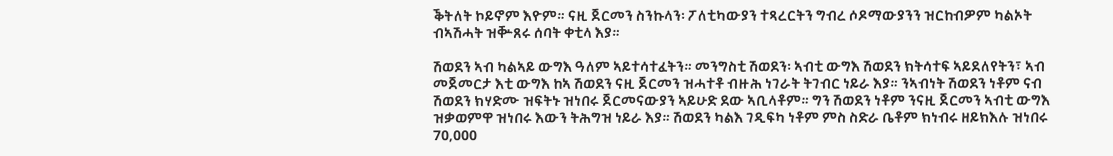ቕትለት ኮይኖም እዮም። ናዚ ጀርመን ስንኩላን፡ ፖለቲካውያን ተጻረርትን ግብረ ሶዶማውያንን ዝርከብዎም ካልኦት ብኣሽሓት ዝቝጸሩ ሰባት ቀቲላ እያ።

ሽወደን ኣብ ካልኣይ ውግእ ዓለም ኣይተሳተፈትን። መንግስቲ ሽወደን፡ ኣብቲ ውግእ ሽወደን ክትሳተፍ ኣይደለየትን፣ ኣብ መጀመርታ እቲ ውግእ ከኣ ሽወደን ናዚ ጀርመን ዝሓተቶ ብዙሕ ነገራት ትገብር ነይራ እያ። ንኣብነት ሽወደን ነቶም ናብ ሽወደን ክሃድሙ ዝፍትኑ ዝነበሩ ጀርመናውያን ኣይሁድ ደው ኣቢላቶም። ግን ሽወደን ነቶም ንናዚ ጀርመን ኣብቲ ውግእ ዝቃወምዋ ዝነበሩ እውን ትሕግዝ ነይራ እያ። ሽወደን ካልእ ገዲፍካ ነቶም ምስ ስድራ ቤቶም ክነብሩ ዘይክእሉ ዝነበሩ 70,000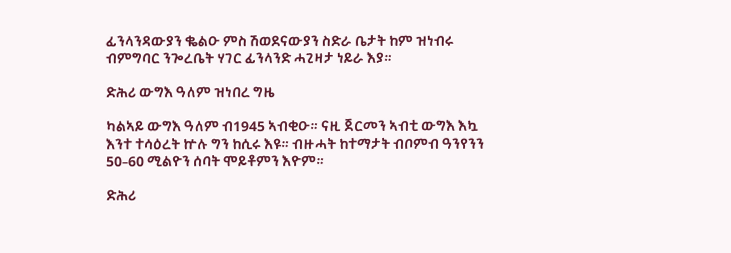ፊንላንዳውያን ቈልዑ ምስ ሽወደናውያን ስድራ ቤታት ከም ዝነብሩ ብምግባር ንጐረቤት ሃገር ፊንላንድ ሓጊዛታ ነይራ እያ።

ድሕሪ ውግእ ዓለም ዝነበረ ግዜ

ካልኣይ ውግእ ዓለም ብ1945 ኣብቂዑ። ናዚ ጀርመን ኣብቲ ውግእ እኳ እንተ ተሳዕረት ኵሉ ግን ከሲሩ እዩ። ብዙሓት ከተማታት ብቦምብ ዓንየንን 50–60 ሚልዮን ሰባት ሞይቶምን እዮም።

ድሕሪ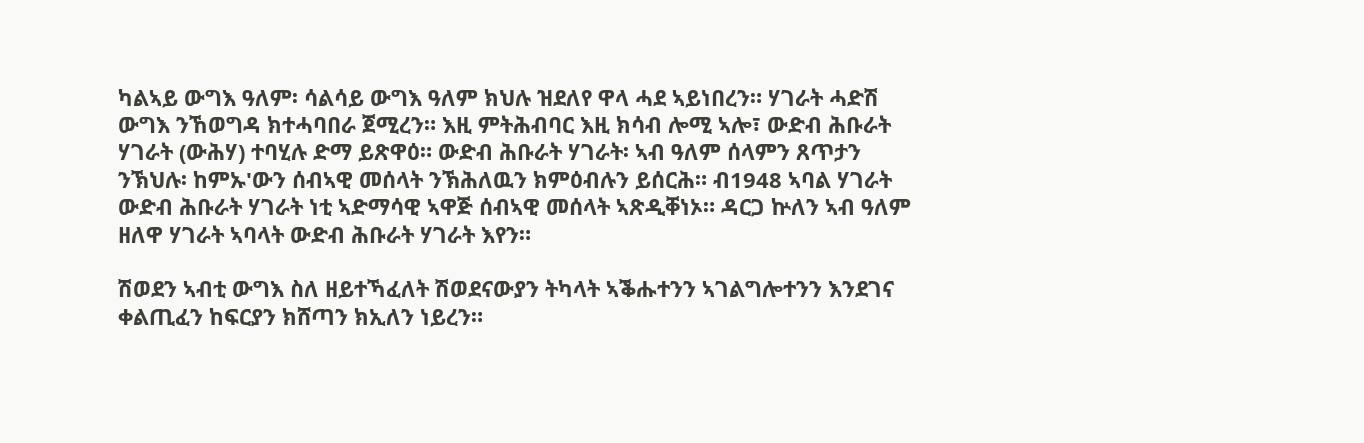ካልኣይ ውግእ ዓለም፡ ሳልሳይ ውግእ ዓለም ክህሉ ዝደለየ ዋላ ሓደ ኣይነበረን። ሃገራት ሓድሽ ውግእ ንኸወግዳ ክተሓባበራ ጀሚረን። እዚ ምትሕብባር እዚ ክሳብ ሎሚ ኣሎ፣ ውድብ ሕቡራት ሃገራት (ውሕሃ) ተባሂሉ ድማ ይጽዋዕ። ውድብ ሕቡራት ሃገራት፡ ኣብ ዓለም ሰላምን ጸጥታን ንኽህሉ፡ ከምኡ'ውን ሰብኣዊ መሰላት ንኽሕለዉን ክምዕብሉን ይሰርሕ። ብ1948 ኣባል ሃገራት ውድብ ሕቡራት ሃገራት ነቲ ኣድማሳዊ ኣዋጅ ሰብኣዊ መሰላት ኣጽዲቐነኦ። ዳርጋ ኵለን ኣብ ዓለም ዘለዋ ሃገራት ኣባላት ውድብ ሕቡራት ሃገራት እየን።

ሽወደን ኣብቲ ውግእ ስለ ዘይተኻፈለት ሽወደናውያን ትካላት ኣቕሑተንን ኣገልግሎተንን እንደገና ቀልጢፈን ከፍርያን ክሸጣን ክኢለን ነይረን።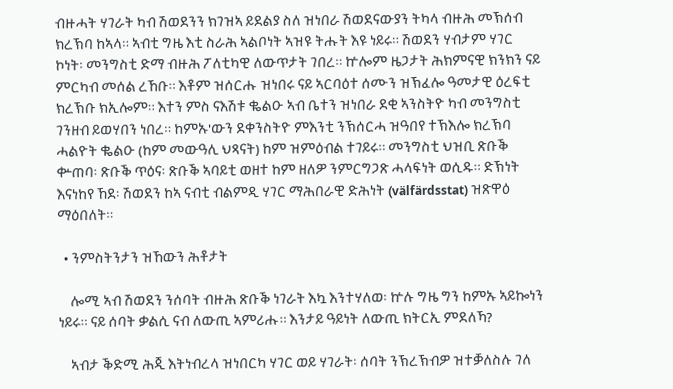ብዙሓት ሃገራት ካብ ሽወደንን ክገዝኣ ይደልያ ስለ ዝነበራ ሽወደናውያን ትካላ ብዙሕ መኽሰብ ክረኽባ ከኣላ። ኣብቲ ግዜ እቲ ስራሕ ኣልቦነት ኣዝዩ ትሑት እዩ ነይሩ። ሽወደን ሃብታም ሃገር ኮነት፡ መንግስቲ ድማ ብዙሕ ፖለቲካዊ ለውጥታት ገበረ። ኵሎም ዜጋታት ሕክምናዊ ክንክን ናይ ምርካብ መሰል ረኸቡ። እቶም ዝሰርሑ ዝነበሩ ናይ ኣርባዕተ ሰሙን ዝኽፈሎ ዓመታዊ ዕረፍቲ ክረኽቡ ክኢሎም። እተን ምስ ናእሽቱ ቈልዑ ኣብ ቤተን ዝነበራ ደቂ ኣንስትዮ ካብ መንግስቲ ገንዘብ ይወሃበን ነበረ። ከምኡ'ውን ደቀንስትዮ ምእንቲ ንኽሰርሓ ዝዓበየ ተኽእሎ ክረኽባ ሓልዮት ቈልዑ (ከም መውዓሊ ህጻናት) ከም ዝምዕብል ተገይሩ። መንግስቲ ህዝቢ ጽቡቕ ቍጠባ፡ ጽቡቕ ጥዕና፡ ጽቡቕ ኣባይቲ ወዘተ ከም ዘለዎ ንምርግጋጽ ሓላፍነት ወሲዱ። ድኽነት እናነከየ ኸደ፡ ሽወደን ከኣ ናብቲ ብልምዲ ሃገር ማሕበራዊ ድሕነት (välfärdsstat) ዝጽዋዕ ማዕበለት።

  • ንምስትንታን ዝኸውን ሕቶታት

    ሎሚ ኣብ ሽወደን ንሰባት ብዙሕ ጽቡቕ ነገራት እኳ እንተሃለወ፡ ኵሉ ግዜ ግን ከምኡ ኣይኰነን ነይሩ። ናይ ሰባት ቃልሲ ናብ ለውጢ ኣምሪሑ። እንታይ ዓይነት ለውጢ ክትርኢ ምደለኻ?

    ኣብታ ቕድሚ ሕጂ እትነብረላ ዝነበርካ ሃገር ወይ ሃገራት፡ ሰባት ንኽረኽብዎ ዝተቓለስሉ ገለ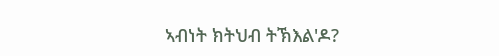ኣብነት ክትህብ ትኽእል'ዶ?